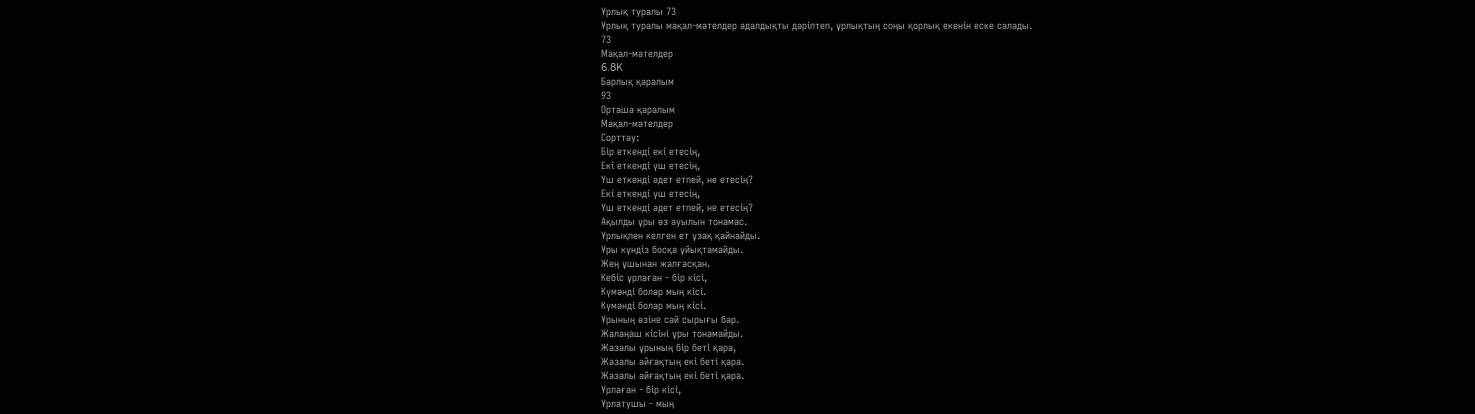Ұрлық туралы 73
Ұрлық туралы мақал-мәтелдер адалдықты дәріптеп, ұрлықтың соңы қорлық екенін еске салады.
73
Мақал-мәтелдер
6.8K
Барлық қаралым
93
Орташа қаралым
Мақал-мәтелдер
Сорттау:
Бір еткенді екі етесің,
Екі еткенді үш етесің,
Үш еткенді әдет етпей, не етесің?
Екі еткенді үш етесің,
Үш еткенді әдет етпей, не етесің?
Ақылды ұры өз ауылын тонамас.
Ұрлықпен келген ет ұзақ қайнайды.
Ұры күндіз босқа ұйықтамайды.
Жең ұшынан жалғасқан.
Кебіс ұрлаған - бір кісі,
Күмәнді болар мың кісі.
Күмәнді болар мың кісі.
Ұрының өзіне сай сырығы бар.
Жалаңаш кісіні ұры тонамайды.
Жазалы ұрының бір беті қара,
Жазалы айғақтың екі беті қара.
Жазалы айғақтың екі беті қара.
Ұрлаған - бір кісі,
Ұрлатушы - мың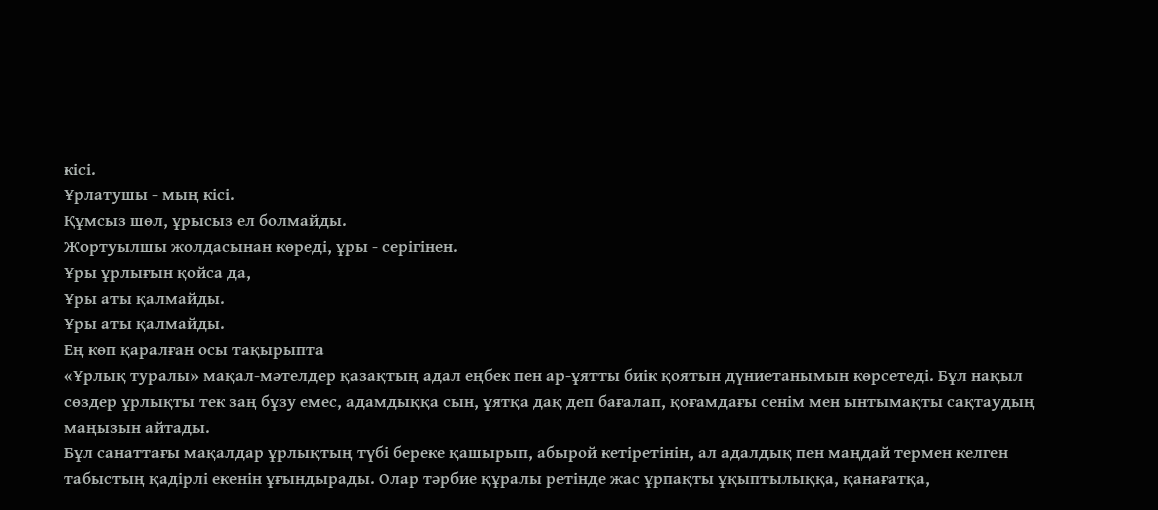кісі.
Ұрлатушы - мың кісі.
Құмсыз шөл, ұрысыз ел болмайды.
Жортуылшы жолдасынан көреді, ұры - серігінен.
Ұры ұрлығын қойса да,
Ұры аты қалмайды.
Ұры аты қалмайды.
Ең көп қаралған осы тақырыпта
«Ұрлық туралы» мақал-мәтелдер қазақтың адал еңбек пен ар-ұятты биік қоятын дүниетанымын көрсетеді. Бұл нақыл сөздер ұрлықты тек заң бұзу емес, адамдыққа сын, ұятқа дақ деп бағалап, қоғамдағы сенім мен ынтымақты сақтаудың маңызын айтады.
Бұл санаттағы мақалдар ұрлықтың түбі береке қашырып, абырой кетіретінін, ал адалдық пен маңдай термен келген табыстың қадірлі екенін ұғындырады. Олар тәрбие құралы ретінде жас ұрпақты ұқыптылыққа, қанағатқа,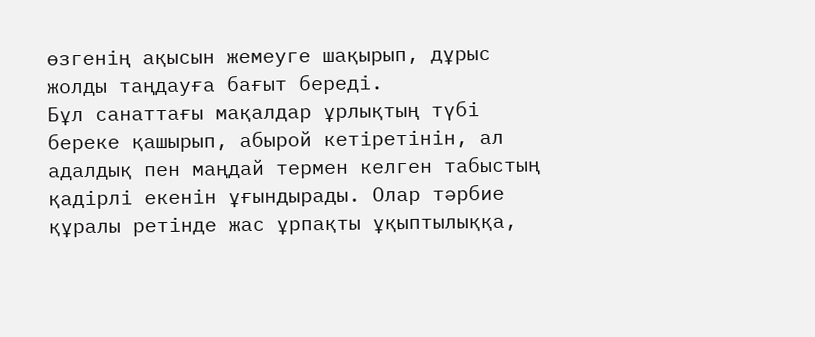өзгенің ақысын жемеуге шақырып, дұрыс жолды таңдауға бағыт береді.
Бұл санаттағы мақалдар ұрлықтың түбі береке қашырып, абырой кетіретінін, ал адалдық пен маңдай термен келген табыстың қадірлі екенін ұғындырады. Олар тәрбие құралы ретінде жас ұрпақты ұқыптылыққа,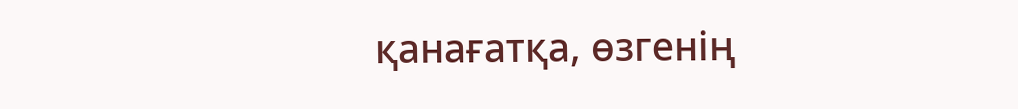қанағатқа, өзгенің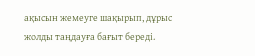ақысын жемеуге шақырып, дұрыс жолды таңдауға бағыт береді.